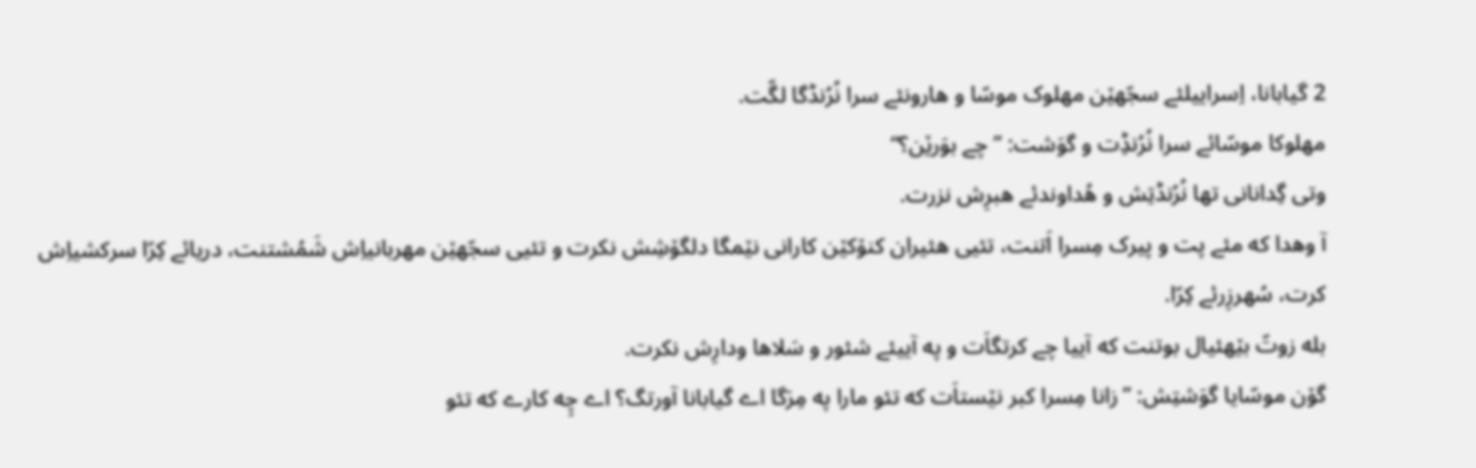2 گیابانا، اِسراییلئے سجّهێن مهلوک موسّا و هارونئے سرا نُرُنڈگا لگّت.
مهلوکا موسّائے سرا نُرُنڈِت و گوَشت: ”چے بوَرێن؟“
وتی گِدانانی تها نُرُنڈتِش و هُداوندئے هبرِش نزرت.
آ وهدا که مئے پت و پیرک مِسرا اَتنت، تئیی هئیران کنۆکێن کارانی نێمگا دلگۆشِش نکرت و تئیی سجّهێن مهربانیاِش شَمُشتنت، دریائے کِرّا سرکشیاِش کرت، سُهرزِرئے کِرّا.
بله زوتّ بێهئیال بوتنت که آییا چے کرتگاَت و په آییئے شئور و سَلاها ودارِش نکرت.
گۆن موسّایا گوَشتِش: ”زانا مِسرا کبر نێستاَت که تئو مارا په مِرَگا اے گیابانا آورتگ؟ اے چِه کارے که تئو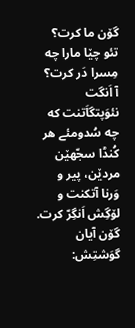گۆن ما کرت؟ تئو چێا مارا چه مِسرا دَر کرت؟
آ اَنگت نئوَپتگاَتنت که چه سُدومئے هر کُنڈا سجّهێن مردێن، پیر و وَرنا آتکنت و لۆگِش اَنگِرّ کرت.
گۆن آیان گوَشتِش: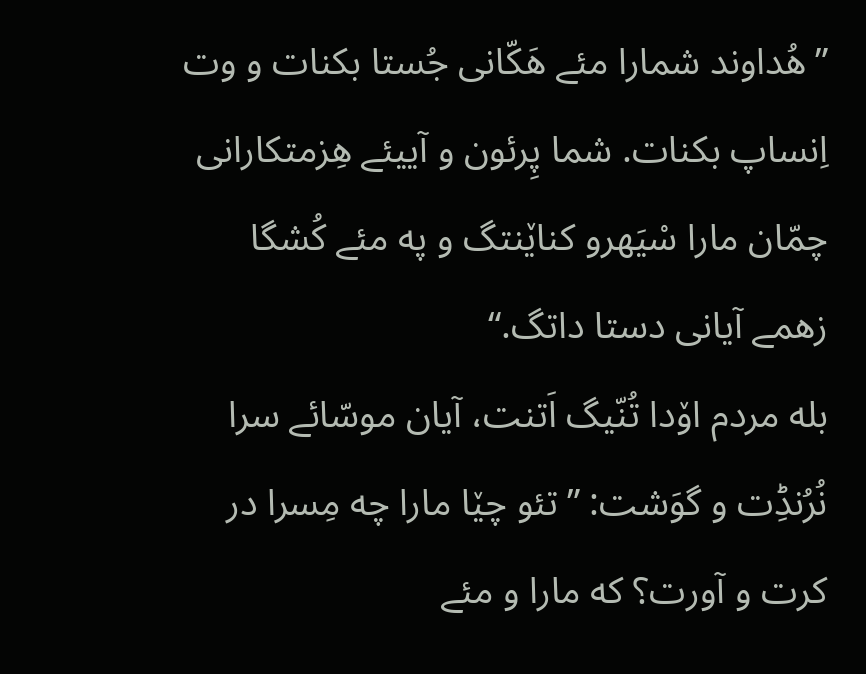”هُداوند شمارا مئے هَکّانی جُستا بکنات و وت اِنساپ بکنات. شما پِرئون و آییئے هِزمتکارانی چمّان مارا سْیَهرو کناێنتگ و په مئے کُشگا زهمے آیانی دستا داتگ.“
بله مردم اۆدا تُنّیگ اَتنت، آیان موسّائے سرا نُرُنڈِت و گوَشت: ”تئو چێا مارا چه مِسرا در کرت و آورت؟ که مارا و مئے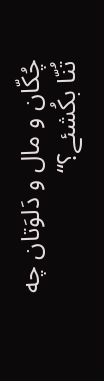چُکّان و مال و دَلوَتان چه تُنّا بکُشئے؟“